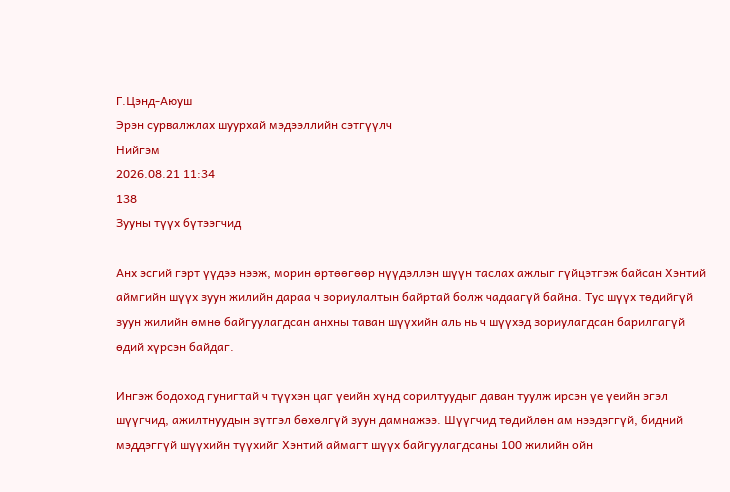Г.Цэнд-Аюуш
Эрэн сурвалжлах шуурхай мэдээллийн сэтгүүлч
Нийгэм
2026.08.21 11:34
138
Зууны түүх бүтээгчид

Анх эсгий гэрт үүдээ нээж, морин өртөөгөөр нүүдэллэн шүүн таслах ажлыг гүйцэтгэж байсан Хэнтий аймгийн шүүх зуун жилийн дараа ч зориулалтын байртай болж чадаагүй байна. Тус шүүх төдийгүй зуун жилийн өмнө байгуулагдсан анхны таван шүүхийн аль нь ч шүүхэд зориулагдсан барилгагүй өдий хүрсэн байдаг.

Ингэж бодоход гунигтай ч түүхэн цаг үеийн хүнд сорилтуудыг даван туулж ирсэн үе үеийн эгэл шүүгчид, ажилтнуудын зүтгэл бөхөлгүй зуун дамнажээ. Шүүгчид төдийлөн ам нээдэггүй, бидний мэддэггүй шүүхийн түүхийг Хэнтий аймагт шүүх байгуулагдсаны 100 жилийн ойн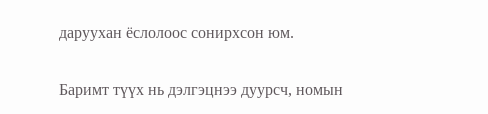даруухан ёслолоос сонирхсон юм.

Баримт түүх нь дэлгэцнээ дуурсч, номын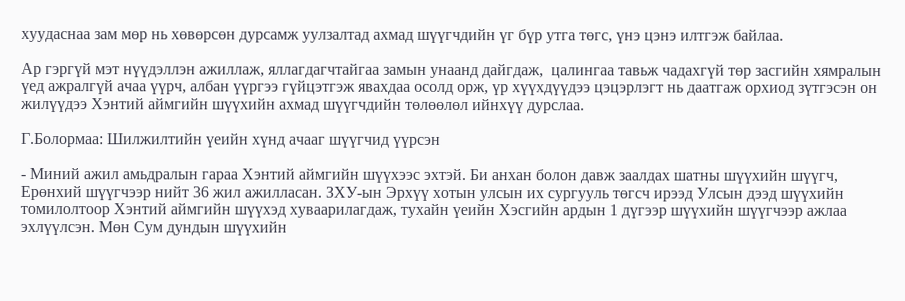хуудаснаа зам мөр нь хөвөрсөн дурсамж уулзалтад ахмад шүүгчдийн үг бүр утга төгс, үнэ цэнэ илтгэж байлаа.

Ар гэргүй мэт нүүдэллэн ажиллаж, яллагдагчтайгаа замын унаанд дайгдаж,  цалингаа тавьж чадахгүй төр засгийн хямралын үед ажралгүй ачаа үүрч, албан үүргээ гүйцэтгэж явахдаа осолд орж, үр хүүхдүүдээ цэцэрлэгт нь даатгаж орхиод зүтгэсэн он жилүүдээ Хэнтий аймгийн шүүхийн ахмад шүүгчдийн төлөөлөл ийнхүү дурслаа.

Г.Болормаа: Шилжилтийн үеийн хүнд ачааг шүүгчид үүрсэн

- Миний ажил амьдралын гараа Хэнтий аймгийн шүүхээс эхтэй. Би анхан болон давж заалдах шатны шүүхийн шүүгч, Ерөнхий шүүгчээр нийт 36 жил ажилласан. ЗХУ-ын Эрхүү хотын улсын их сургууль төгсч ирээд Улсын дээд шүүхийн томилолтоор Хэнтий аймгийн шүүхэд хуваарилагдаж, тухайн үеийн Хэсгийн ардын 1 дүгээр шүүхийн шүүгчээр ажлаа эхлүүлсэн. Мөн Сум дундын шүүхийн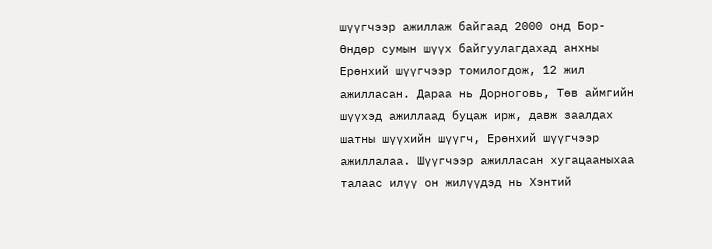шүүгчээр ажиллаж байгаад 2000 онд Бор-Өндөр сумын шүүх байгуулагдахад анхны Ерөнхий шүүгчээр томилогдож, 12 жил ажилласан. Дараа нь Дорноговь, Төв аймгийн шүүхэд ажиллаад буцаж ирж, давж заалдах шатны шүүхийн шүүгч, Ерөнхий шүүгчээр ажиллалаа. Шүүгчээр ажилласан хугацааныхаа талаас илүү он жилүүдэд нь Хэнтий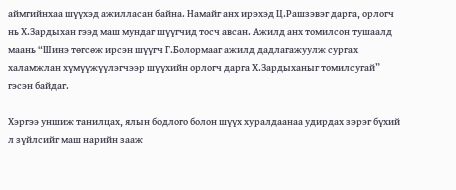аймгийнхаа шүүхэд ажилласан байна. Намайг анх ирэхэд Ц.Рашзэвэг дарга, орлогч нь Х.Зардыхан гээд маш мундаг шүүгчид тосч авсан. Ажилд анх томилсон тушаалд маань “Шинэ төгсөж ирсэн шүүгч Г.Болормааг ажилд дадлагажуулж сургах халамжлан хүмүүжүүлэгчээр шүүхийн орлогч дарга Х.Зардыханыг томилсугай” гэсэн байдаг.

Хэргээ уншиж танилцах, ялын бодлого болон шүүх хуралдаанаа удирдах зэрэг бүхий л зүйлсийг маш нарийн зааж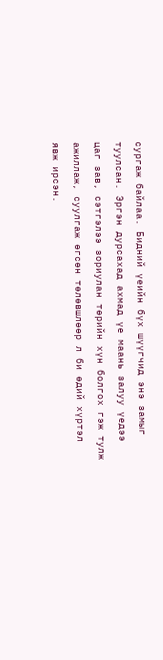сургаж байлаа. Бидний үеийн бүх шүүгчид энэ замыг туулсан. Эргэн дурсахад ахмад үе маань залуу үедээ цаг зав, сэтгэлээ зориулан төрийн хүн болгох гэж тулж ажиллаж, суулгаж өгсөн төлөвшлөөр л би өдий хүртэл явж ирсэн.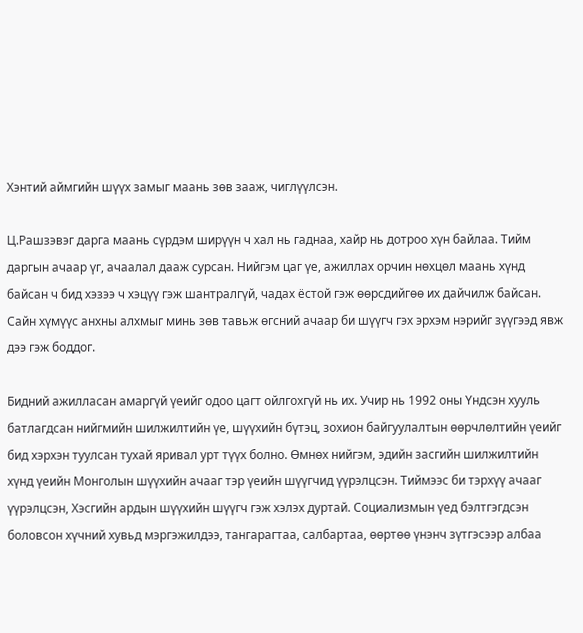Хэнтий аймгийн шүүх замыг маань зөв зааж, чиглүүлсэн.

Ц.Рашзэвэг дарга маань сүрдэм ширүүн ч хал нь гаднаа, хайр нь дотроо хүн байлаа. Тийм даргын ачаар үг, ачаалал дааж сурсан. Нийгэм цаг үе, ажиллах орчин нөхцөл маань хүнд байсан ч бид хэзээ ч хэцүү гэж шантралгүй, чадах ёстой гэж өөрсдийгөө их дайчилж байсан. Сайн хүмүүс анхны алхмыг минь зөв тавьж өгсний ачаар би шүүгч гэх эрхэм нэрийг зүүгээд явж дээ гэж боддог.

Бидний ажилласан амаргүй үеийг одоо цагт ойлгохгүй нь их. Учир нь 1992 оны Үндсэн хууль батлагдсан нийгмийн шилжилтийн үе, шүүхийн бүтэц, зохион байгуулалтын өөрчлөлтийн үеийг бид хэрхэн туулсан тухай яривал урт түүх болно. Өмнөх нийгэм, эдийн засгийн шилжилтийн хүнд үеийн Монголын шүүхийн ачааг тэр үеийн шүүгчид үүрэлцсэн. Тиймээс би тэрхүү ачааг үүрэлцсэн, Хэсгийн ардын шүүхийн шүүгч гэж хэлэх дуртай. Социализмын үед бэлтгэгдсэн боловсон хүчний хувьд мэргэжилдээ, тангарагтаа, салбартаа, өөртөө үнэнч зүтгэсээр албаа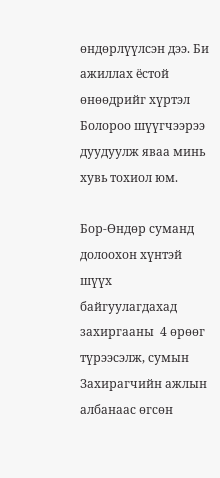өндөрлүүлсэн дээ. Би ажиллах ёстой өнөөдрийг хүртэл Болороо шүүгчээрээ дуудуулж яваа минь хувь тохиол юм.

Бор-Өндөр суманд долоохон хүнтэй шүүх байгуулагдахад захиргааны  4 өрөөг түрээсэлж, сумын Захирагчийн ажлын албанаас өгсөн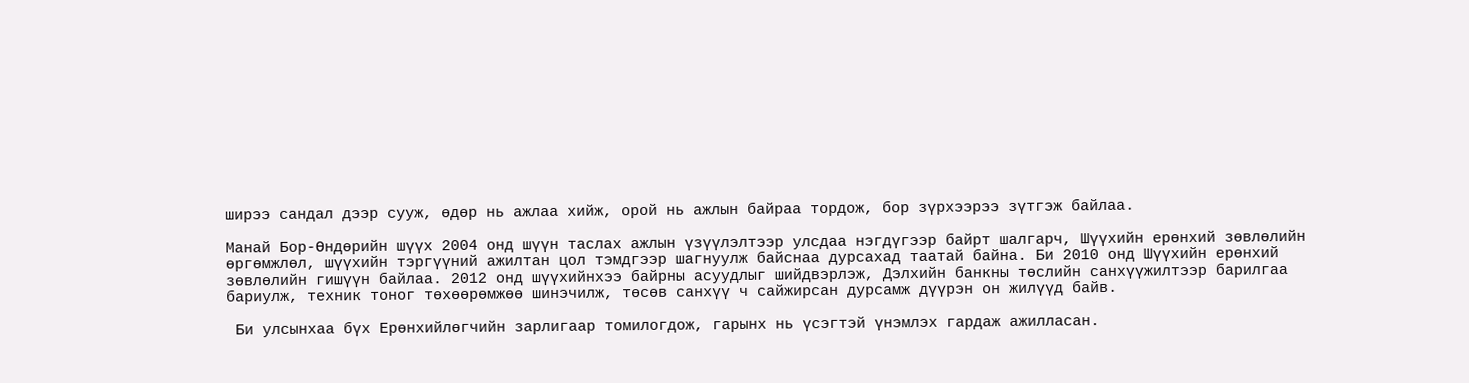ширээ сандал дээр сууж, өдөр нь ажлаа хийж, орой нь ажлын байраа тордож, бор зүрхээрээ зүтгэж байлаа.

Манай Бор-Өндөрийн шүүх 2004 онд шүүн таслах ажлын үзүүлэлтээр улсдаа нэгдүгээр байрт шалгарч, Шүүхийн ерөнхий зөвлөлийн өргөмжлөл, шүүхийн тэргүүний ажилтан цол тэмдгээр шагнуулж байснаа дурсахад таатай байна. Би 2010 онд Шүүхийн ерөнхий зөвлөлийн гишүүн байлаа. 2012 онд шүүхийнхээ байрны асуудлыг шийдвэрлэж, Дэлхийн банкны төслийн санхүүжилтээр барилгаа бариулж, техник тоног төхөөрөмжөө шинэчилж, төсөв санхүү ч сайжирсан дурсамж дүүрэн он жилүүд байв.

 Би улсынхаа бүх Ерөнхийлөгчийн зарлигаар томилогдож, гарынх нь үсэгтэй үнэмлэх гардаж ажилласан.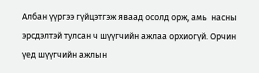Албан үүргээ гүйцэтгэж яваад осолд орж, амь  насны эрсдэлтэй тулсан ч шүүгчийн ажлаа орхиогүй. Орчин үед шүүгчийн ажлын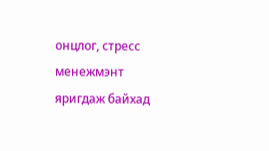онцлог, стресс менежмэнт яригдаж байхад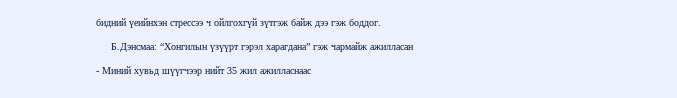бидний үеийнхэн стрессээ ч ойлгохгүй зүтгэж байж дээ гэж боддог.

     Б.Дэнсмаа: “Хонгилын үзүүрт гэрэл харагдана” гэж чармайж ажилласан

- Миний хувьд шүүгчээр нийт 35 жил ажилласнаас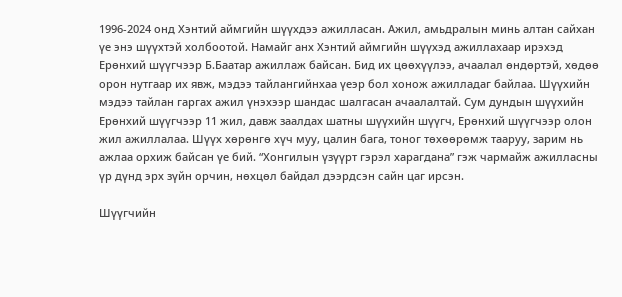1996-2024 онд Хэнтий аймгийн шүүхдээ ажилласан. Ажил, амьдралын минь алтан сайхан үе энэ шүүхтэй холбоотой. Намайг анх Хэнтий аймгийн шүүхэд ажиллахаар ирэхэд Ерөнхий шүүгчээр Б.Баатар ажиллаж байсан. Бид их цөөхүүлээ, ачаалал өндөртэй, хөдөө орон нутгаар их явж, мэдээ тайлангийнхаа үеэр бол хонож ажилладаг байлаа. Шүүхийн мэдээ тайлан гаргах ажил үнэхээр шандас шалгасан ачаалалтай. Сум дундын шүүхийн Ерөнхий шүүгчээр 11 жил, давж заалдах шатны шүүхийн шүүгч, Ерөнхий шүүгчээр олон жил ажиллалаа. Шүүх хөрөнгө хүч муу, цалин бага, тоног төхөөрөмж тааруу, зарим нь ажлаа орхиж байсан үе бий. “Хонгилын үзүүрт гэрэл харагдана” гэж чармайж ажилласны үр дүнд эрх зүйн орчин, нөхцөл байдал дээрдсэн сайн цаг ирсэн.

Шүүгчийн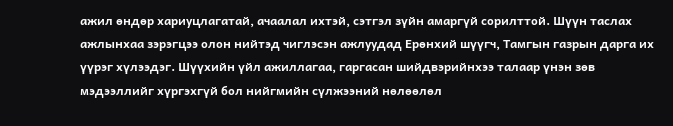ажил өндөр хариуцлагатай, ачаалал ихтэй, сэтгэл зүйн амаргүй сорилттой. Шүүн таслах ажлынхаа зэрэгцээ олон нийтэд чиглэсэн ажлуудад Ерөнхий шүүгч, Тамгын газрын дарга их үүрэг хүлээдэг. Шүүхийн үйл ажиллагаа, гаргасан шийдвэрийнхээ талаар үнэн зөв мэдээллийг хүргэхгүй бол нийгмийн сүлжээний нөлөөлөл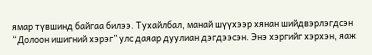ямар түвшинд байгаа билээ. Тухайлбал, манай шүүхээр хянан шийдвэрлэгдсэн “Долоон ишигний хэрэг” улс даяар дуулиан дэгдээсэн. Энэ хэргийг хэрхэн, яаж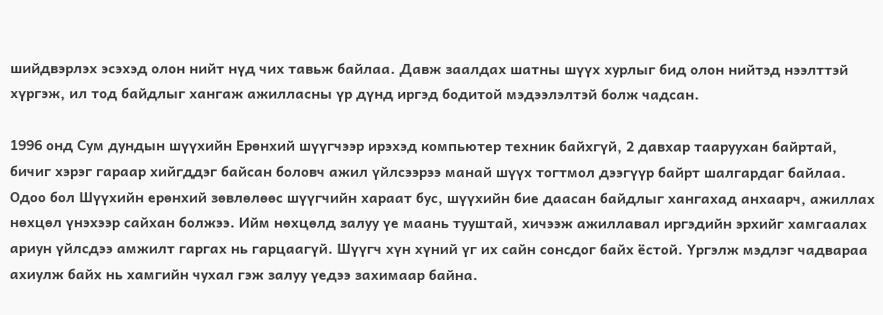шийдвэрлэх эсэхэд олон нийт нүд чих тавьж байлаа. Давж заалдах шатны шүүх хурлыг бид олон нийтэд нээлттэй хүргэж, ил тод байдлыг хангаж ажилласны үр дүнд иргэд бодитой мэдээлэлтэй болж чадсан.

1996 онд Сум дундын шүүхийн Ерөнхий шүүгчээр ирэхэд компьютер техник байхгүй, 2 давхар тааруухан байртай, бичиг хэрэг гараар хийгддэг байсан боловч ажил үйлсээрээ манай шүүх тогтмол дээгүүр байрт шалгардаг байлаа. Одоо бол Шүүхийн ерөнхий зөвлөлөөс шүүгчийн хараат бус, шүүхийн бие даасан байдлыг хангахад анхаарч, ажиллах нөхцөл үнэхээр сайхан болжээ. Ийм нөхцөлд залуу үе маань тууштай, хичээж ажиллавал иргэдийн эрхийг хамгаалах ариун үйлсдээ амжилт гаргах нь гарцаагүй. Шүүгч хүн хүний үг их сайн сонсдог байх ёстой. Үргэлж мэдлэг чадвараа ахиулж байх нь хамгийн чухал гэж залуу үедээ захимаар байна.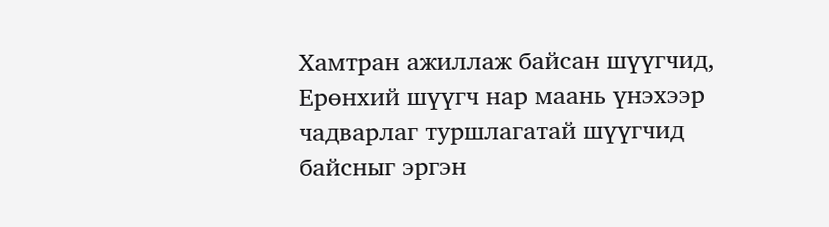Хамтран ажиллаж байсан шүүгчид, Ерөнхий шүүгч нар маань үнэхээр чадварлаг туршлагатай шүүгчид байсныг эргэн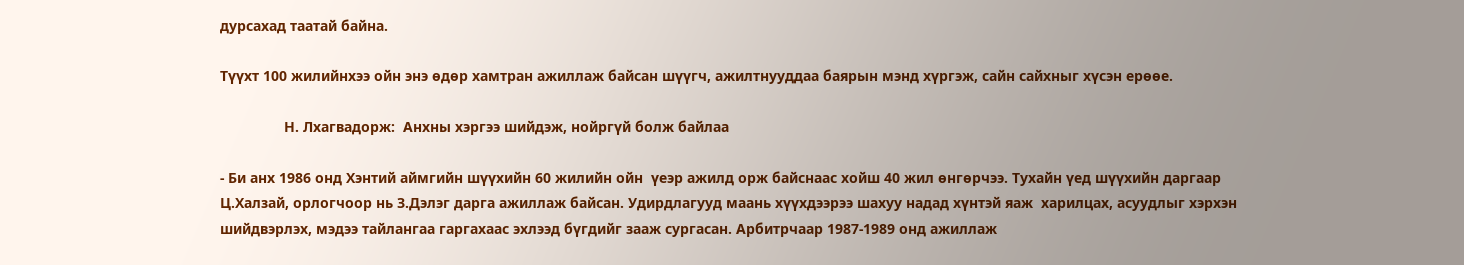дурсахад таатай байна.

Түүхт 100 жилийнхээ ойн энэ өдөр хамтран ажиллаж байсан шүүгч, ажилтнууддаа баярын мэнд хүргэж, сайн сайхныг хүсэн ерөөе.

                Н. Лхагвадорж:  Анхны хэргээ шийдэж, нойргүй болж байлаа

- Би анх 1986 онд Хэнтий аймгийн шүүхийн 60 жилийн ойн  үеэр ажилд орж байснаас хойш 40 жил өнгөрчээ. Тухайн үед шүүхийн даргаар Ц.Халзай, орлогчоор нь З.Дэлэг дарга ажиллаж байсан. Удирдлагууд маань хүүхдээрээ шахуу надад хүнтэй яаж  харилцах, асуудлыг хэрхэн шийдвэрлэх, мэдээ тайлангаа гаргахаас эхлээд бүгдийг зааж сургасан. Арбитрчаар 1987-1989 онд ажиллаж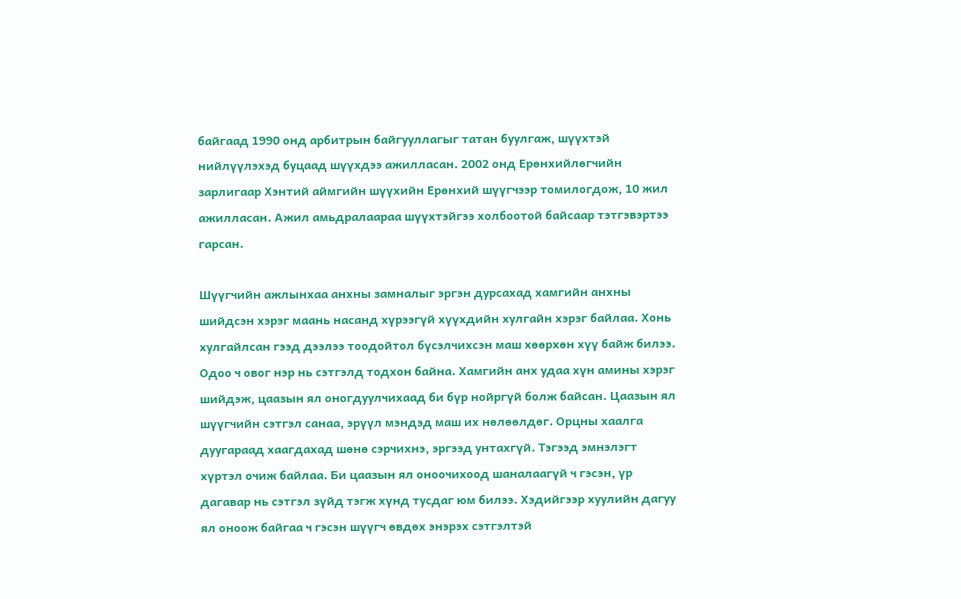байгаад 1990 онд арбитрын байгууллагыг татан буулгаж, шүүхтэй нийлүүлэхэд буцаад шүүхдээ ажилласан. 2002 онд Ерөнхийлөгчийн зарлигаар Хэнтий аймгийн шүүхийн Ерөнхий шүүгчээр томилогдож, 10 жил ажилласан. Ажил амьдралаараа шүүхтэйгээ холбоотой байсаар тэтгэвэртээ гарсан.

Шүүгчийн ажлынхаа анхны замналыг эргэн дурсахад хамгийн анхны шийдсэн хэрэг маань насанд хүрээгүй хүүхдийн хулгайн хэрэг байлаа. Хонь хулгайлсан гээд дээлээ тоодойтол бүсэлчихсэн маш хөөрхөн хүү байж билээ. Одоо ч овог нэр нь сэтгэлд тодхон байна. Хамгийн анх удаа хүн амины хэрэг шийдэж, цаазын ял оногдуулчихаад би бүр нойргүй болж байсан. Цаазын ял шүүгчийн сэтгэл санаа, эрүүл мэндэд маш их нөлөөлдөг. Орцны хаалга дуугараад хаагдахад шөнө сэрчихнэ, эргээд унтахгүй. Тэгээд эмнэлэгт хүртэл очиж байлаа. Би цаазын ял оноочихоод шаналаагүй ч гэсэн, үр дагавар нь сэтгэл зүйд тэгж хүнд тусдаг юм билээ. Хэдийгээр хуулийн дагуу ял оноож байгаа ч гэсэн шүүгч өвдөх энэрэх сэтгэлтэй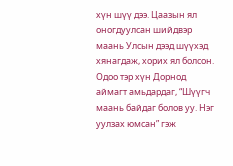хүн шүү дээ. Цаазын ял оногдуулсан шийдвэр маань Улсын дээд шүүхэд хянагдаж, хорих ял болсон. Одоо тэр хүн Дорнод аймагт амьдардаг, “Шүүгч маань байдаг болов уу. Нэг уулзах юмсан” гэж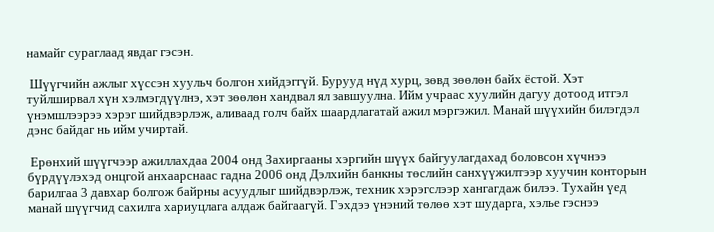намайг сураглаад явдаг гэсэн.

 Шүүгчийн ажлыг хүссэн хуульч болгон хийдэггүй. Бурууд нүд хурц, зөвд зөөлөн байх ёстой. Хэт туйлширвал хүн хэлмэгдүүлнэ, хэт зөөлөн хандвал ял завшуулна. Ийм учраас хуулийн дагуу дотоод итгэл үнэмшлээрээ хэрэг шийдвэрлэж, аливаад голч байх шаардлагатай ажил мэргэжил. Манай шүүхийн билэгдэл дэнс байдаг нь ийм учиртай.

 Ерөнхий шүүгчээр ажиллахдаа 2004 онд Захиргааны хэргийн шүүх байгуулагдахад боловсон хүчнээ бүрдүүлэхэд онцгой анхаарснаас гадна 2006 онд Дэлхийн банкны төслийн санхүүжилтээр хуучин конторын барилгаа 3 давхар болгож байрны асуудлыг шийдвэрлэж, техник хэрэгслээр хангагдаж билээ. Тухайн үед манай шүүгчид сахилга хариуцлага алдаж байгаагүй. Гэхдээ үнэний төлөө хэт шударга, хэлье гэснээ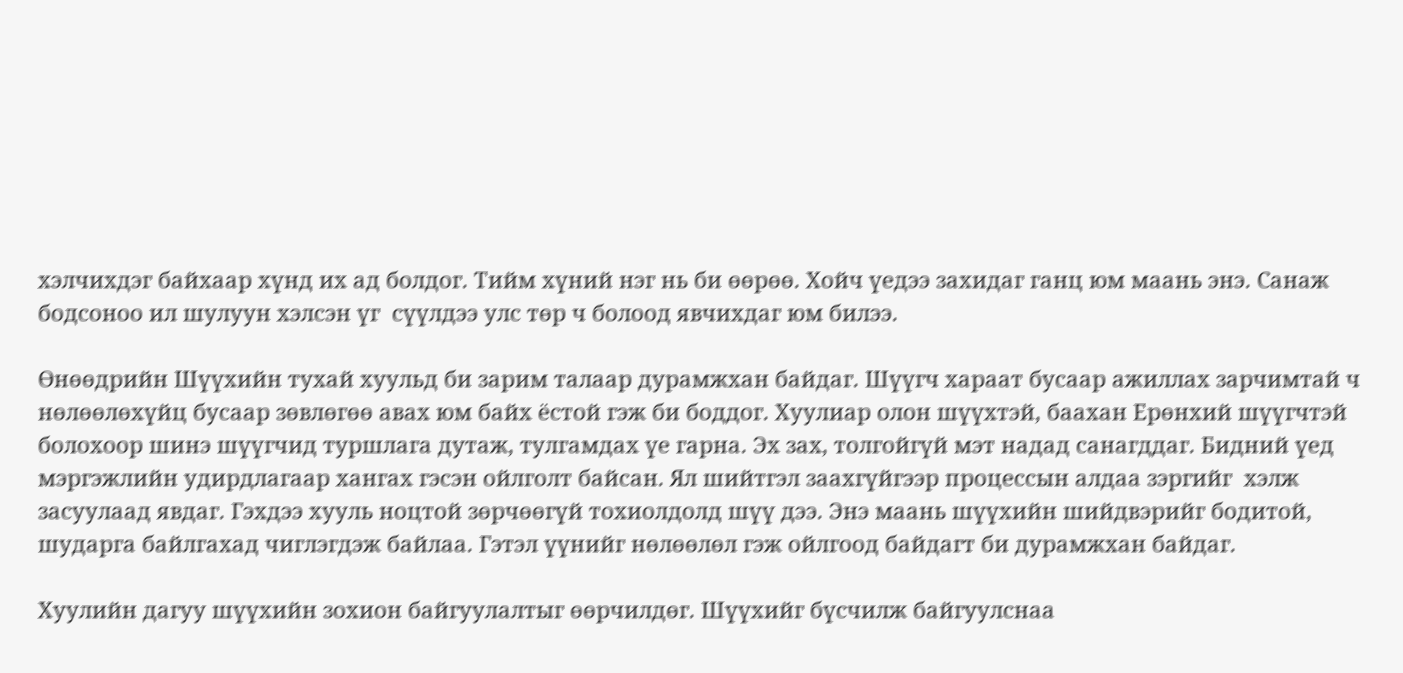хэлчихдэг байхаар хүнд их ад болдог. Тийм хүний нэг нь би өөрөө. Хойч үедээ захидаг ганц юм маань энэ. Санаж бодсоноо ил шулуун хэлсэн үг  сүүлдээ улс төр ч болоод явчихдаг юм билээ.

Өнөөдрийн Шүүхийн тухай хуульд би зарим талаар дурамжхан байдаг. Шүүгч хараат бусаар ажиллах зарчимтай ч нөлөөлөхүйц бусаар зөвлөгөө авах юм байх ёстой гэж би боддог. Хуулиар олон шүүхтэй, баахан Ерөнхий шүүгчтэй болохоор шинэ шүүгчид туршлага дутаж, тулгамдах үе гарна. Эх зах, толгойгүй мэт надад санагддаг. Бидний үед мэргэжлийн удирдлагаар хангах гэсэн ойлголт байсан. Ял шийтгэл заахгүйгээр процессын алдаа зэргийг  хэлж засуулаад явдаг. Гэхдээ хууль ноцтой зөрчөөгүй тохиолдолд шүү дээ. Энэ маань шүүхийн шийдвэрийг бодитой, шударга байлгахад чиглэгдэж байлаа. Гэтэл үүнийг нөлөөлөл гэж ойлгоод байдагт би дурамжхан байдаг.

Хуулийн дагуу шүүхийн зохион байгуулалтыг өөрчилдөг. Шүүхийг бүсчилж байгуулснаа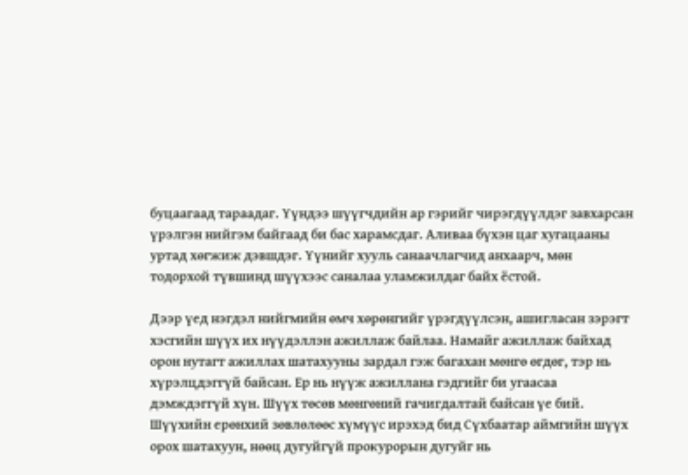буцаагаад тараадаг. Үүндээ шүүгчдийн ар гэрийг чирэгдүүлдэг завхарсан үрэлгэн нийгэм байгаад би бас харамсдаг. Аливаа бүхэн цаг хугацааны уртад хөгжиж дэвшдэг. Үүнийг хууль санаачлагчид анхаарч, мөн тодорхой түвшинд шүүхээс саналаа уламжилдаг байх ёстой.

Дээр үед нэгдэл нийгмийн өмч хөрөнгийг үрэгдүүлсэн, ашигласан зэрэгт хэсгийн шүүх их нүүдэллэн ажиллаж байлаа. Намайг ажиллаж байхад орон нутагт ажиллах шатахууны зардал гэж багахан мөнгө өгдөг, тэр нь хүрэлцдэггүй байсан. Ер нь нүүж ажиллана гэдгийг би угаасаа дэмждэггүй хүн. Шүүх төсөв мөнгөний гачигдалтай байсан үе бий. Шүүхийн ерөнхий зөвлөлөөс хүмүүс ирэхэд бид Сүхбаатар аймгийн шүүх орох шатахуун, нөөц дугуйгүй прокурорын дугуйг нь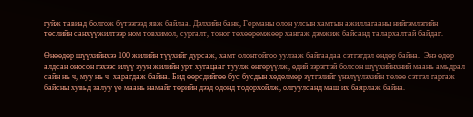гуйж тавиад болгож бүтээгээд явж байлаа. Дэлхийн банк, Германы олон улсын хамтын ажиллагааны нийгэмлэгийн төслийн санхүүжилтээр ном товхимол, сургалт, тоног төхөөрөмжөөр хангаж дэмжиж байсанд талархалтай байдаг.

Өнөөдөр шүүхийнхээ 100 жилийн түүхийг дурсаж, хамт олонтойгоо уулзаж байгаадаа сэтгэгдэл өндөр байна.  Энэ өдөр алдсан оносон гэхээс илүү зуун жилийн урт хугацааг туулж өнгөрүүлж, өдий зэрэгтэй болсон шүүхийнхний маань амьдрал  сайн нь ч, муу нь ч  харагдаж байна. Бид өөрсдийгөө бус бусдын хөдөлмөр зүтгэлийг үнэлүүлэхийн төлөө сэтгэл гаргаж байсны хувьд залуу үе маань намайг төрийн дээд одонд тодорхойлж, олгуулсанд маш их баярлаж байна.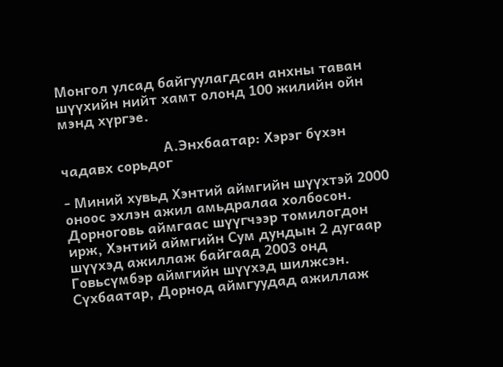Монгол улсад байгуулагдсан анхны таван шүүхийн нийт хамт олонд 100 жилийн ойн мэнд хүргэе.

                          А.Энхбаатар: Хэрэг бүхэн чадавх сорьдог

- Миний хувьд Хэнтий аймгийн шүүхтэй 2000 оноос эхлэн ажил амьдралаа холбосон. Дорноговь аймгаас шүүгчээр томилогдон ирж, Хэнтий аймгийн Сум дундын 2 дугаар шүүхэд ажиллаж байгаад 2003 онд Говьсүмбэр аймгийн шүүхэд шилжсэн. Сүхбаатар, Дорнод аймгуудад ажиллаж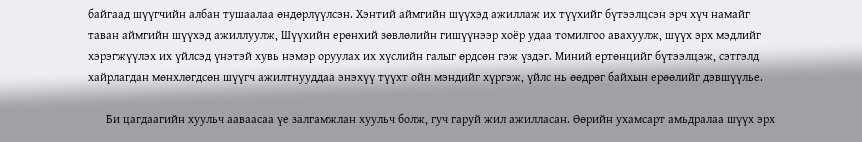байгаад шүүгчийн албан тушаалаа өндөрлүүлсэн. Хэнтий аймгийн шүүхэд ажиллаж их түүхийг бүтээлцсэн эрч хүч намайг  таван аймгийн шүүхэд ажиллуулж, Шүүхийн ерөнхий зөвлөлийн гишүүнээр хоёр удаа томилгоо авахуулж, шүүх эрх мэдлийг хэрэгжүүлэх их үйлсэд үнэтэй хувь нэмэр оруулах их хүслийн галыг өрдсөн гэж үздэг. Миний ертөнцийг бүтээлцэж, сэтгэлд хайрлагдан мөнхлөгдсөн шүүгч ажилтнууддаа энэхүү түүхт ойн мэндийг хүргэж, үйлс нь өөдрөг байхын ерөөлийг дэвшүүлье.

      Би цагдаагийн хуульч ааваасаа үе залгамжлан хуульч болж, гуч гаруй жил ажилласан. Өөрийн ухамсарт амьдралаа шүүх эрх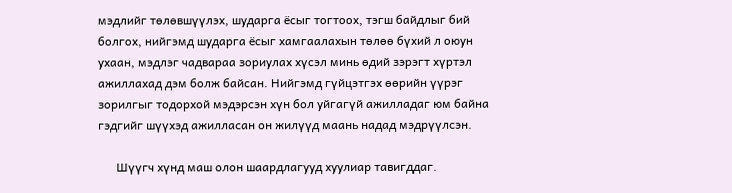мэдлийг төлөвшүүлэх, шударга ёсыг тогтоох, тэгш байдлыг бий болгох, нийгэмд шударга ёсыг хамгаалахын төлөө бүхий л оюун ухаан, мэдлэг чадвараа зориулах хүсэл минь өдий зэрэгт хүртэл ажиллахад дэм болж байсан. Нийгэмд гүйцэтгэх өөрийн үүрэг зорилгыг тодорхой мэдэрсэн хүн бол уйгагүй ажилладаг юм байна гэдгийг шүүхэд ажилласан он жилүүд маань надад мэдрүүлсэн.

      Шүүгч хүнд маш олон шаардлагууд хуулиар тавигддаг.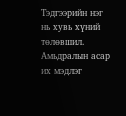Тэдгээрийн нэг нь хувь хүний төлөвшил. Амьдралын асар их мэдлэг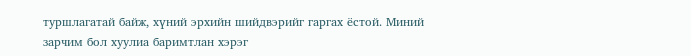туршлагатай байж, хүний эрхийн шийдвэрийг гаргах ёстой. Миний зарчим бол хуулиа баримтлан хэрэг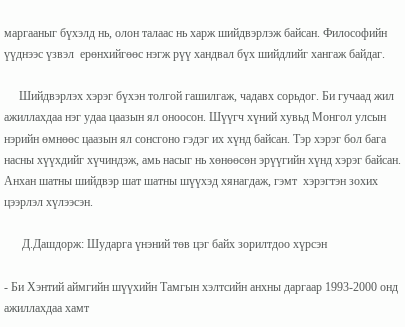маргааныг бүхэлд нь, олон талаас нь харж шийдвэрлэж байсан. Философийн үүднээс үзвэл  ерөнхийгөөс нэгж рүү хандвал бүх шийдлийг хангаж байдаг.

     Шийдвэрлэх хэрэг бүхэн толгой гашилгаж, чадавх сорьдог. Би гучаад жил ажиллахдаа нэг удаа цаазын ял оноосон. Шүүгч хүний хувьд Монгол улсын нэрийн өмнөөс цаазын ял сонсгоно гэдэг их хүнд байсан. Тэр хэрэг бол бага насны хүүхдийг хүчиндэж, амь насыг нь хөнөөсөн эрүүгийн хүнд хэрэг байсан. Анхан шатны шийдвэр шат шатны шүүхэд хянагдаж, гэмт  хэрэгтэн зохих цээрлэл хүлээсэн.

      Д.Дашдорж: Шударга үнэний төв цэг байх зорилтдоо хүрсэн

- Би Хэнтий аймгийн шүүхийн Тамгын хэлтсийн анхны даргаар 1993-2000 онд   ажиллахдаа хамт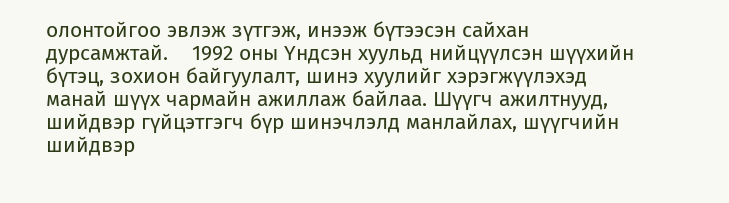олонтойгоо эвлэж зүтгэж, инээж бүтээсэн сайхан дурсамжтай.    1992 оны Үндсэн хуульд нийцүүлсэн шүүхийн бүтэц, зохион байгуулалт, шинэ хуулийг хэрэгжүүлэхэд манай шүүх чармайн ажиллаж байлаа. Шүүгч ажилтнууд, шийдвэр гүйцэтгэгч бүр шинэчлэлд манлайлах, шүүгчийн шийдвэр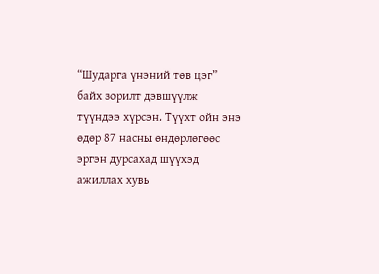“Шударга үнэний төв цэг” байх зорилт дэвшүүлж түүндээ хүрсэн. Түүхт ойн энэ өдөр 87 насны өндөрлөгөөс эргэн дурсахад шүүхэд ажиллах хувь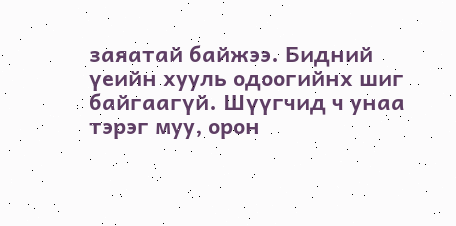заяатай байжээ. Бидний үеийн хууль одоогийнх шиг байгаагүй. Шүүгчид ч унаа тэрэг муу, орон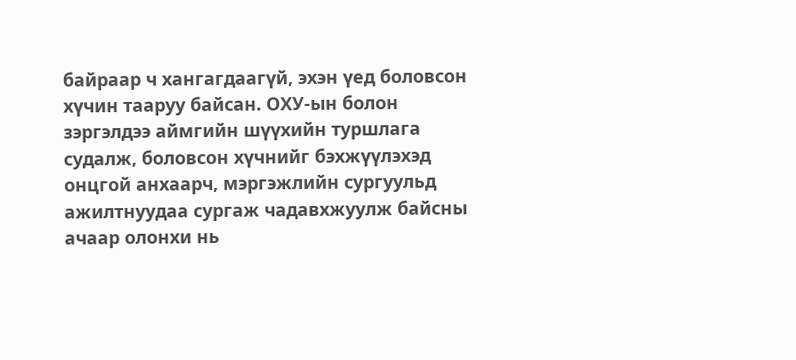байраар ч хангагдаагүй, эхэн үед боловсон хүчин тааруу байсан. ОХУ-ын болон зэргэлдээ аймгийн шүүхийн туршлага судалж, боловсон хүчнийг бэхжүүлэхэд онцгой анхаарч, мэргэжлийн сургуульд ажилтнуудаа сургаж чадавхжуулж байсны ачаар олонхи нь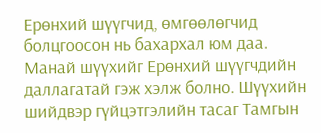Ерөнхий шүүгчид, өмгөөлөгчид болцгоосон нь бахархал юм даа. Манай шүүхийг Ерөнхий шүүгчдийн даллагатай гэж хэлж болно. Шүүхийн шийдвэр гүйцэтгэлийн тасаг Тамгын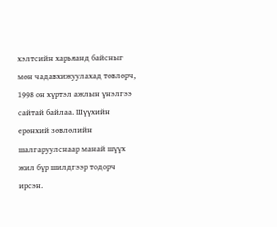хэлтсийн харьяанд байсныг мөн чадавхижуулахад төвлөрч, 1998 он хүртэл ажлын үнэлгээ сайтай байлаа. Шүүхийн ерөнхий зөвлөлийн шалгаруулснаар манай шүүх жил бүр шилдгээр тодорч ирсэн.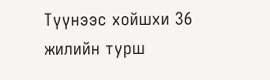Түүнээс хойшхи 36 жилийн турш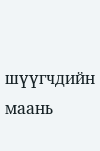шүүгчдийн маань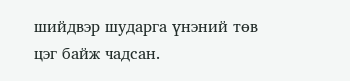шийдвэр шударга үнэний төв цэг байж чадсан.